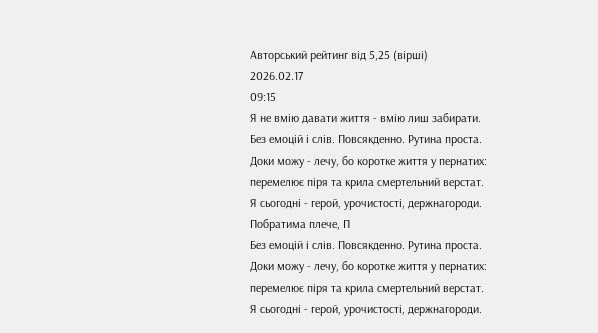Авторський рейтинг від 5,25 (вірші)
2026.02.17
09:15
Я не вмію давати життя - вмію лиш забирати.
Без емоцій і слів. Повсякденно. Рутина проста.
Доки можу - лечу, бо коротке життя у пернатих:
перемелює піря та крила смертельний верстат.
Я сьогодні - герой, урочистості, держнагороди.
Побратима плече, П
Без емоцій і слів. Повсякденно. Рутина проста.
Доки можу - лечу, бо коротке життя у пернатих:
перемелює піря та крила смертельний верстат.
Я сьогодні - герой, урочистості, держнагороди.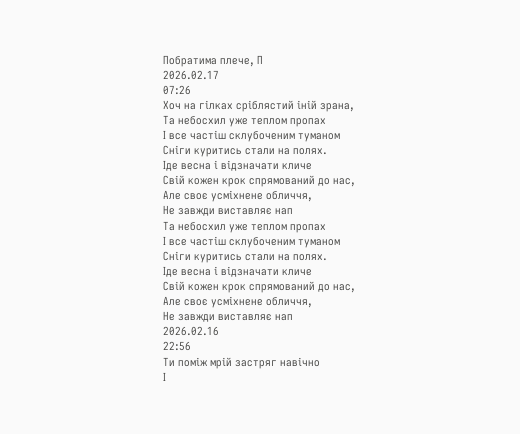Побратима плече, П
2026.02.17
07:26
Хоч на гілках сріблястий іній зрана,
Та небосхил уже теплом пропах
І все частіш склубоченим туманом
Сніги куритись стали на полях.
Іде весна і відзначати кличе
Свій кожен крок спрямований до нас,
Але своє усміхнене обличчя,
Не завжди виставляє нап
Та небосхил уже теплом пропах
І все частіш склубоченим туманом
Сніги куритись стали на полях.
Іде весна і відзначати кличе
Свій кожен крок спрямований до нас,
Але своє усміхнене обличчя,
Не завжди виставляє нап
2026.02.16
22:56
Ти поміж мрій застряг навічно
І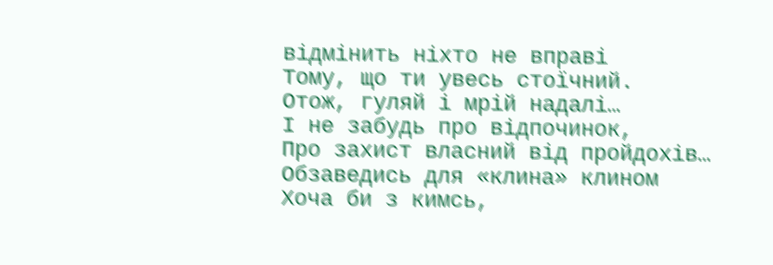відмінить ніхто не вправі
Тому, що ти увесь стоїчний.
Отож, гуляй і мрій надалі…
І не забудь про відпочинок,
Про захист власний від пройдохів…
Обзаведись для «клина» клином
Хоча би з кимсь,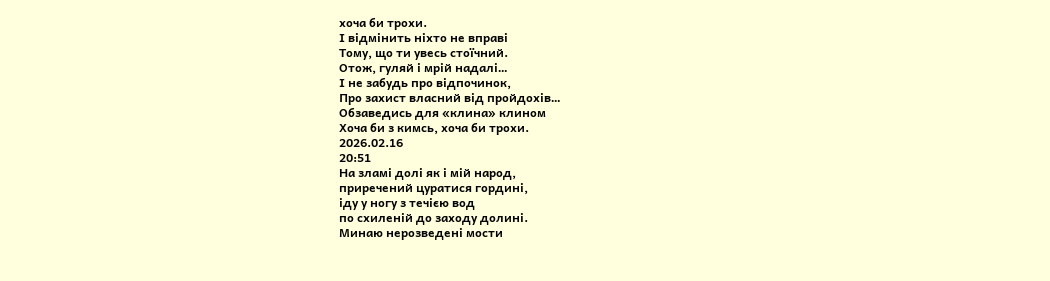хоча би трохи.
І відмінить ніхто не вправі
Тому, що ти увесь стоїчний.
Отож, гуляй і мрій надалі…
І не забудь про відпочинок,
Про захист власний від пройдохів…
Обзаведись для «клина» клином
Хоча би з кимсь, хоча би трохи.
2026.02.16
20:51
На зламі долі як і мій народ,
приречений цуратися гордині,
іду у ногу з течією вод
по схиленій до заходу долині.
Минаю нерозведені мости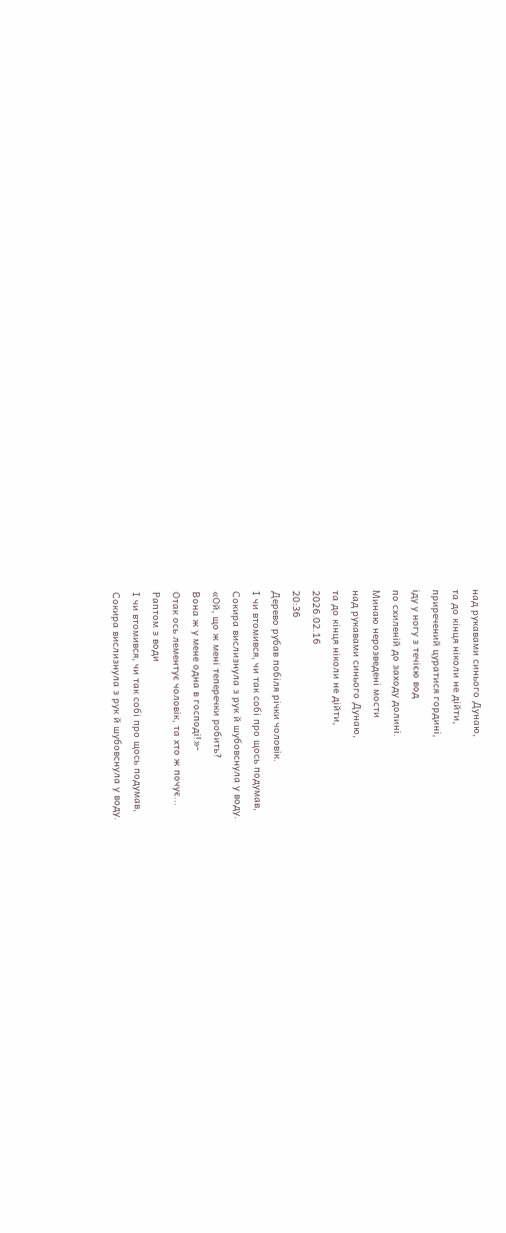над рукавами синього Дунаю,
та до кінця ніколи не дійти,
приречений цуратися гордині,
іду у ногу з течією вод
по схиленій до заходу долині.
Минаю нерозведені мости
над рукавами синього Дунаю,
та до кінця ніколи не дійти,
2026.02.16
20:36
Дерево рубав побіля річки чоловік.
І чи втомився, чи так собі про щось подумав,
Сокира вислизнула з рук й шубовснула у воду.
«Ой, що ж мені теперечки робить?
Вона ж у мене одна в господі!»-
Отак ось лементує чоловік, та хто ж почує...
Раптом з води
І чи втомився, чи так собі про щось подумав,
Сокира вислизнула з рук й шубовснула у воду.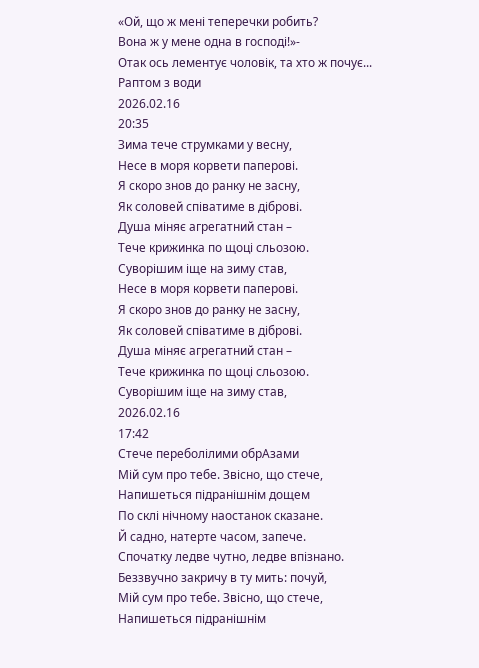«Ой, що ж мені теперечки робить?
Вона ж у мене одна в господі!»-
Отак ось лементує чоловік, та хто ж почує...
Раптом з води
2026.02.16
20:35
Зима тече струмками у весну,
Несе в моря корвети паперові.
Я скоро знов до ранку не засну,
Як соловей співатиме в діброві.
Душа міняє агрегатний стан –
Тече крижинка по щоці сльозою.
Суворішим іще на зиму став,
Несе в моря корвети паперові.
Я скоро знов до ранку не засну,
Як соловей співатиме в діброві.
Душа міняє агрегатний стан –
Тече крижинка по щоці сльозою.
Суворішим іще на зиму став,
2026.02.16
17:42
Стече переболілими обрАзами
Мій сум про тебе. Звісно, що стече,
Напишеться підранішнім дощем
По склі нічному наостанок сказане.
Й садно, натерте часом, запече.
Спочатку ледве чутно, ледве впізнано.
Беззвучно закричу в ту мить: почуй,
Мій сум про тебе. Звісно, що стече,
Напишеться підранішнім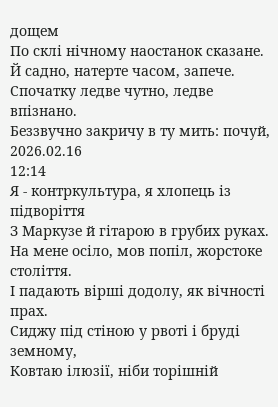дощем
По склі нічному наостанок сказане.
Й садно, натерте часом, запече.
Спочатку ледве чутно, ледве впізнано.
Беззвучно закричу в ту мить: почуй,
2026.02.16
12:14
Я - контркультура, я хлопець із підворіття
З Маркузе й гітарою в грубих руках.
На мене осіло, мов попіл, жорстоке століття.
І падають вірші додолу, як вічності прах.
Сиджу під стіною у рвоті і бруді земному,
Ковтаю ілюзії, ніби торішній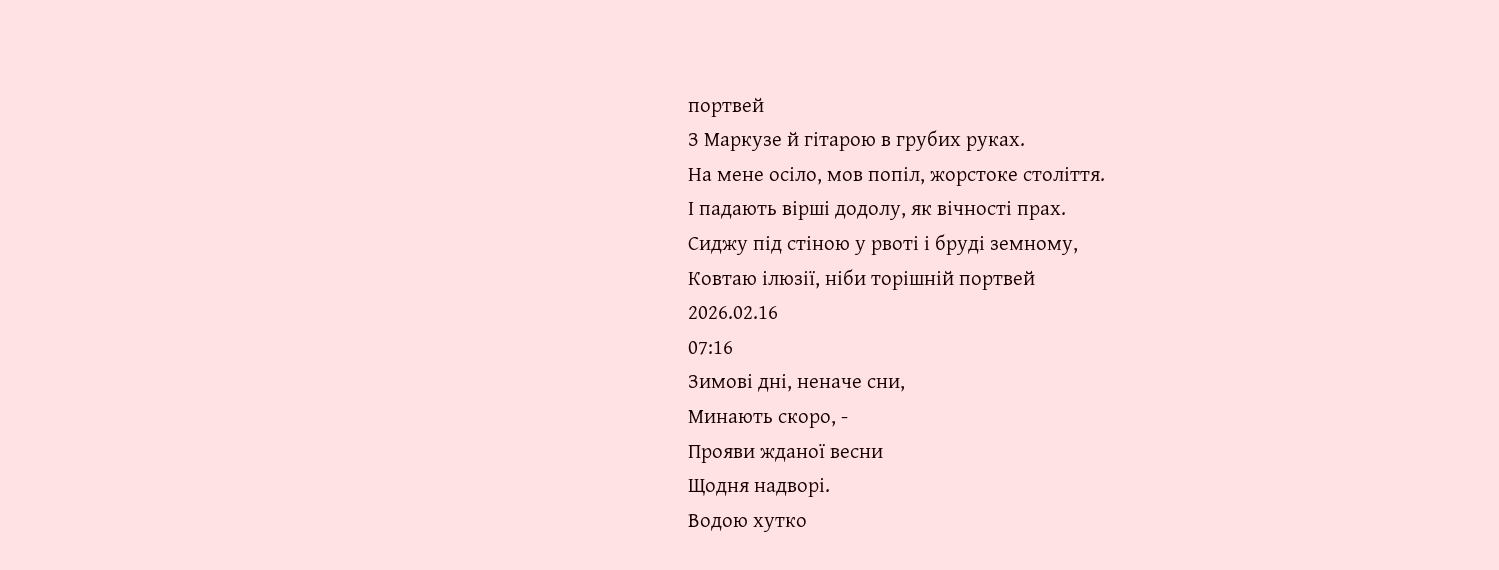портвей
З Маркузе й гітарою в грубих руках.
На мене осіло, мов попіл, жорстоке століття.
І падають вірші додолу, як вічності прах.
Сиджу під стіною у рвоті і бруді земному,
Ковтаю ілюзії, ніби торішній портвей
2026.02.16
07:16
Зимові дні, неначе сни,
Минають скоро, -
Прояви жданої весни
Щодня надворі.
Водою хутко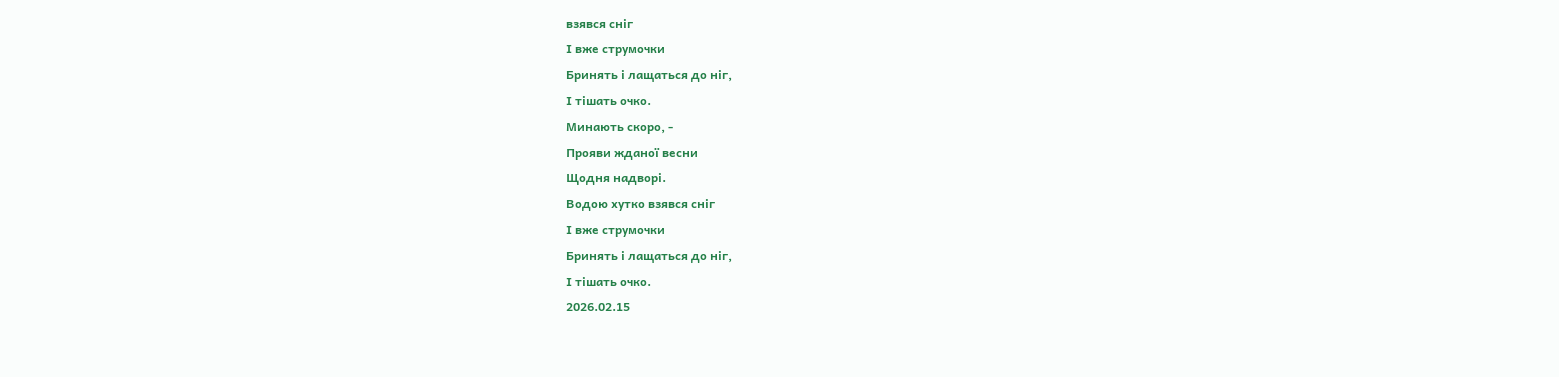взявся сніг
І вже струмочки
Бринять і лащаться до ніг,
І тішать очко.
Минають скоро, -
Прояви жданої весни
Щодня надворі.
Водою хутко взявся сніг
І вже струмочки
Бринять і лащаться до ніг,
І тішать очко.
2026.02.15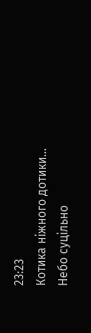23:23
Котика ніжного дотики…
Небо суцільно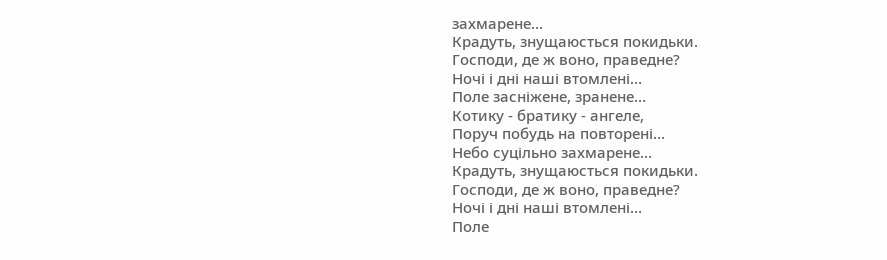захмарене…
Крадуть, знущаюсться покидьки.
Господи, де ж воно, праведне?
Ночі і дні наші втомлені…
Поле засніжене, зранене…
Котику - братику - ангеле,
Поруч побудь на повторені…
Небо суцільно захмарене…
Крадуть, знущаюсться покидьки.
Господи, де ж воно, праведне?
Ночі і дні наші втомлені…
Поле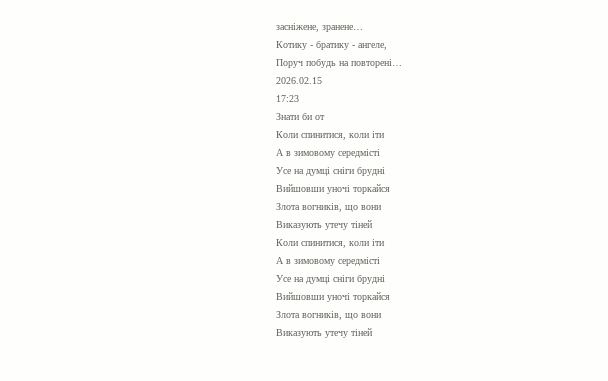засніжене, зранене…
Котику - братику - ангеле,
Поруч побудь на повторені…
2026.02.15
17:23
Знати би от
Коли спинитися, коли іти
А в зимовому середмісті
Усе на думці сніги брудні
Вийшовши уночі торкайся
Злота вогників, що вони
Виказують утечу тіней
Коли спинитися, коли іти
А в зимовому середмісті
Усе на думці сніги брудні
Вийшовши уночі торкайся
Злота вогників, що вони
Виказують утечу тіней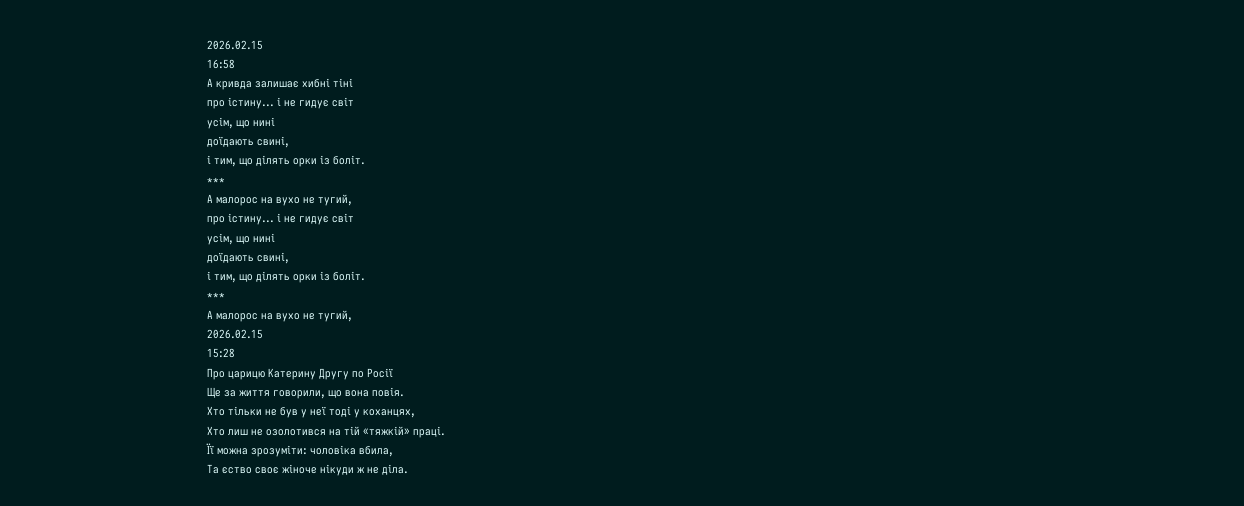2026.02.15
16:58
А кривда залишає хибні тіні
про істину... і не гидує світ
усім, що нині
доїдають свині,
і тим, що ділять орки із боліт.
***
А малорос на вухо не тугий,
про істину... і не гидує світ
усім, що нині
доїдають свині,
і тим, що ділять орки із боліт.
***
А малорос на вухо не тугий,
2026.02.15
15:28
Про царицю Катерину Другу по Росії
Ще за життя говорили, що вона повія.
Хто тільки не був у неї тоді у коханцях,
Хто лиш не озолотився на тій «тяжкій» праці.
Її можна зрозуміти: чоловіка вбила,
Та єство своє жіноче нікуди ж не діла.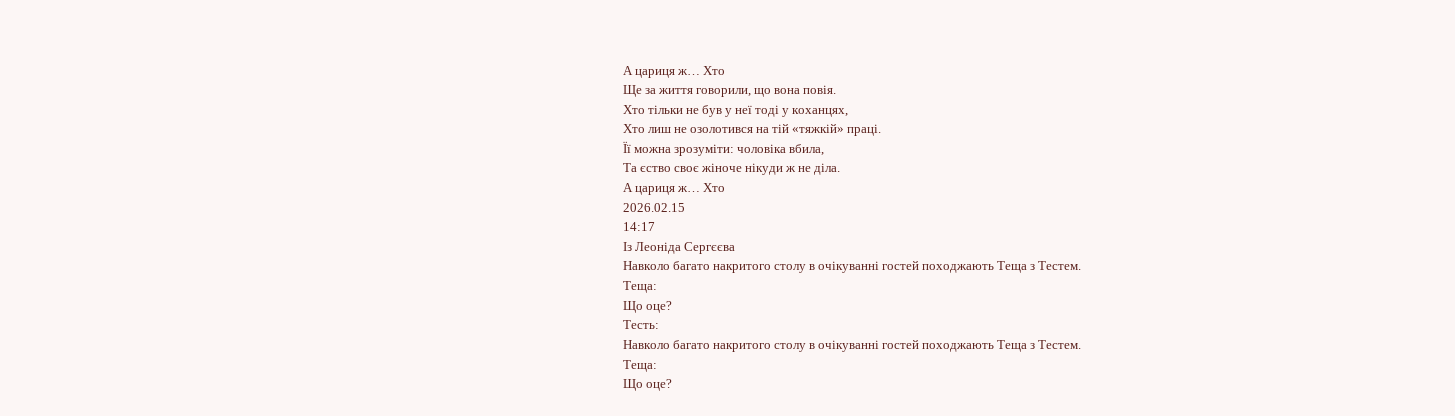А цариця ж… Хто
Ще за життя говорили, що вона повія.
Хто тільки не був у неї тоді у коханцях,
Хто лиш не озолотився на тій «тяжкій» праці.
Її можна зрозуміти: чоловіка вбила,
Та єство своє жіноче нікуди ж не діла.
А цариця ж… Хто
2026.02.15
14:17
Із Леоніда Сергєєва
Навколо багато накритого столу в очікуванні гостей походжають Теща з Тестем.
Теща:
Що оце?
Тесть:
Навколо багато накритого столу в очікуванні гостей походжають Теща з Тестем.
Теща:
Що оце?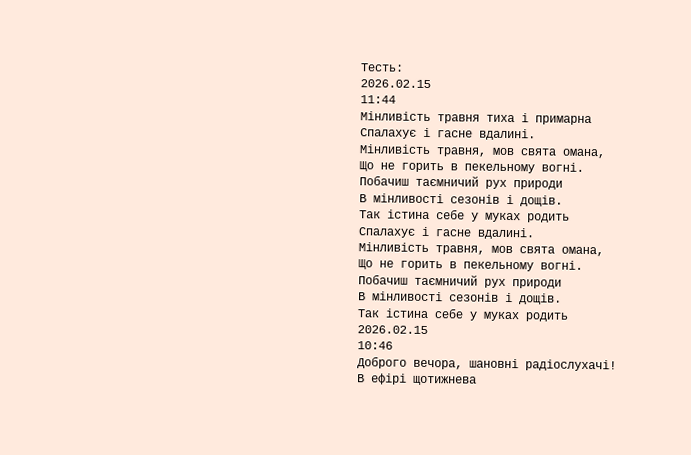Тесть:
2026.02.15
11:44
Мінливість травня тиха і примарна
Спалахує і гасне вдалині.
Мінливість травня, мов свята омана,
Що не горить в пекельному вогні.
Побачиш таємничий рух природи
В мінливості сезонів і дощів.
Так істина себе у муках родить
Спалахує і гасне вдалині.
Мінливість травня, мов свята омана,
Що не горить в пекельному вогні.
Побачиш таємничий рух природи
В мінливості сезонів і дощів.
Так істина себе у муках родить
2026.02.15
10:46
Доброго вечора, шановні радіослухачі!
В ефірі щотижнева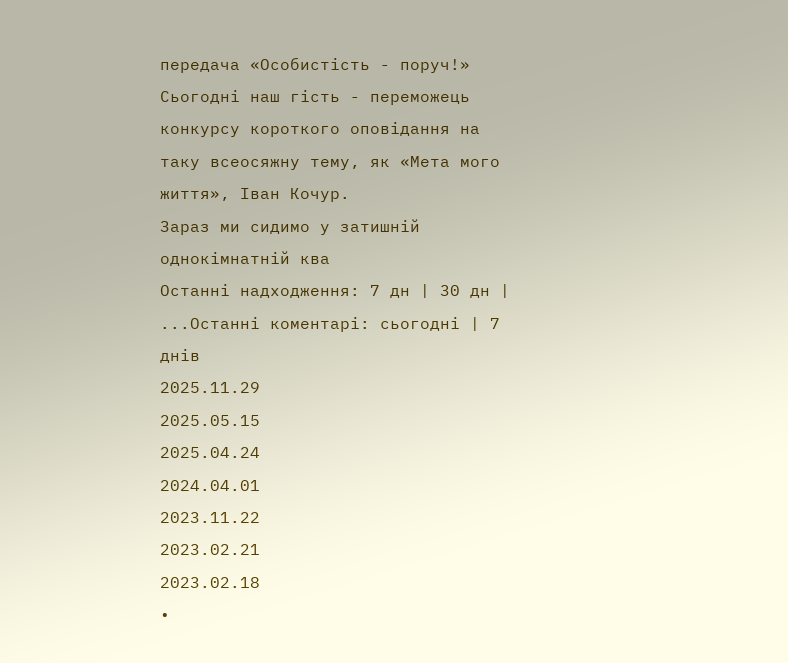передача «Особистість - поруч!»
Сьогодні наш гість - переможець конкурсу короткого оповідання на таку всеосяжну тему, як «Мета мого життя», Іван Кочур.
Зараз ми сидимо у затишній однокімнатній ква
Останні надходження: 7 дн | 30 дн | ...Останні коментарі: сьогодні | 7 днів
2025.11.29
2025.05.15
2025.04.24
2024.04.01
2023.11.22
2023.02.21
2023.02.18
•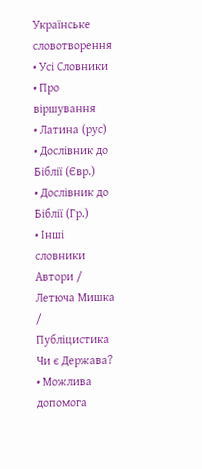Українське словотворення
• Усі Словники
• Про віршування
• Латина (рус)
• Дослівник до Біблії (Євр.)
• Дослівник до Біблії (Гр.)
• Інші словники
Автори /
Летюча Мишка /
Публіцистика
Чи є Держава?
• Можлива допомога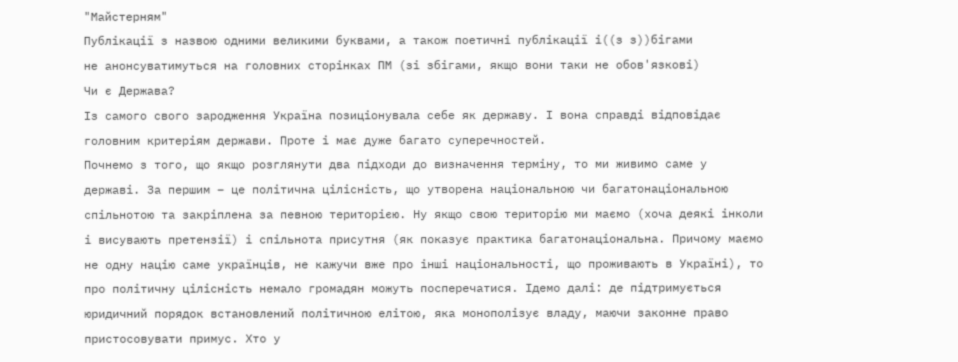"Майстерням"
Публікації з назвою одними великими буквами, а також поетичні публікації і((з з))бігами
не анонсуватимуться на головних сторінках ПМ (зі збігами, якщо вони таки не обов'язкові)
Чи є Держава?
Із самого свого зародження Україна позиціонувала себе як державу. І вона справді відповідає головним критеріям держави. Проте і має дуже багато суперечностей.
Почнемо з того, що якщо розглянути два підходи до визначення терміну, то ми живимо саме у державі. За першим – це політична цілісність, що утворена національною чи багатонаціональною спільнотою та закріплена за певною територією. Ну якщо свою територію ми маємо (хоча деякі інколи і висувають претензії) і спільнота присутня (як показує практика багатонаціональна. Причому маємо не одну націю саме українців, не кажучи вже про інші національності, що проживають в Україні), то про політичну цілісність немало громадян можуть посперечатися. Ідемо далі: де підтримується юридичний порядок встановлений політичною елітою, яка монополізує владу, маючи законне право пристосовувати примус. Хто у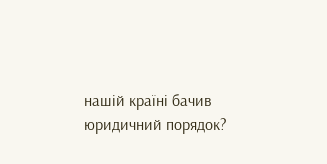нашій країні бачив юридичний порядок?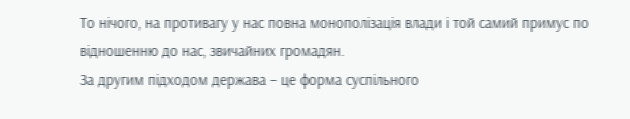То нічого, на противагу у нас повна монополізація влади і той самий примус по відношенню до нас, звичайних громадян.
За другим підходом держава – це форма суспільного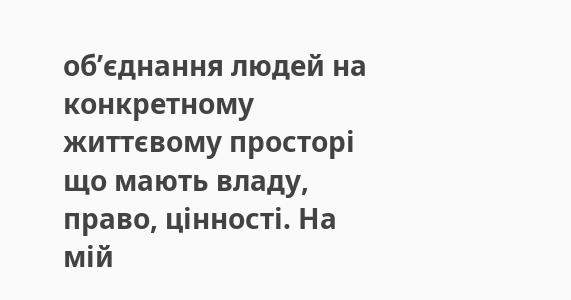об’єднання людей на конкретному життєвому просторі що мають владу, право, цінності. На мій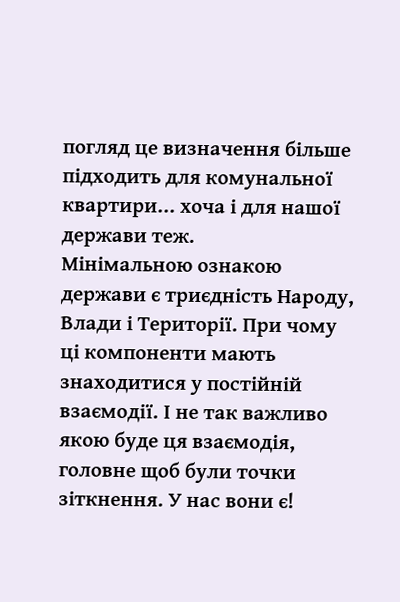погляд це визначення більше підходить для комунальної квартири... хоча і для нашої держави теж.
Мінімальною ознакою держави є триєдність Народу, Влади і Території. При чому ці компоненти мають знаходитися у постійній взаємодії. І не так важливо якою буде ця взаємодія, головне щоб були точки зіткнення. У нас вони є!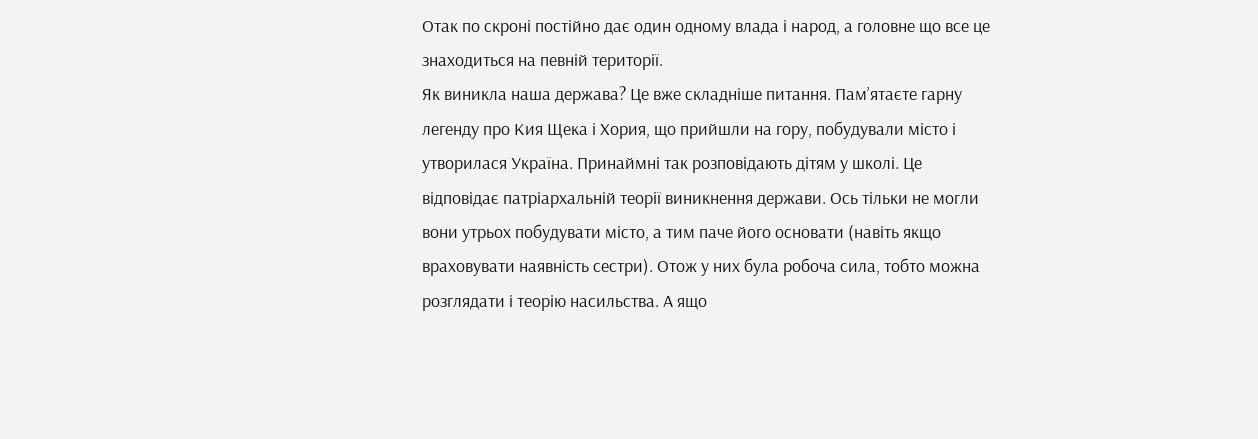Отак по скроні постійно дає один одному влада і народ, а головне що все це знаходиться на певній території.
Як виникла наша держава? Це вже складніше питання. Пам’ятаєте гарну легенду про Кия Щека і Хория, що прийшли на гору, побудували місто і утворилася Україна. Принаймні так розповідають дітям у школі. Це відповідає патріархальній теорії виникнення держави. Ось тільки не могли вони утрьох побудувати місто, а тим паче його основати (навіть якщо враховувати наявність сестри). Отож у них була робоча сила, тобто можна розглядати і теорію насильства. А ящо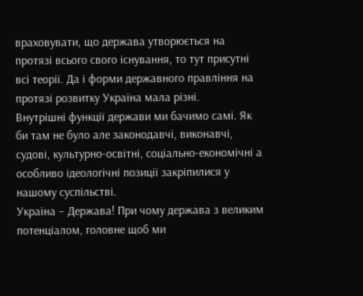враховувати, що держава утворюється на протязі всього свого існування, то тут присутні всі теорії. Да і форми державного правління на протязі розвитку Україна мала різні.
Внутрішні функції держави ми бачимо самі. Як би там не було але законодавчі, виконавчі, судові, культурно-освітні, соціально-економічні а особливо ідеологічні позиції закріпилися у нашому суспільстві.
Україна – Держава! При чому держава з великим потенціалом, головне щоб ми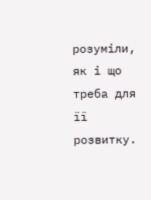розуміли, як і що треба для її розвитку.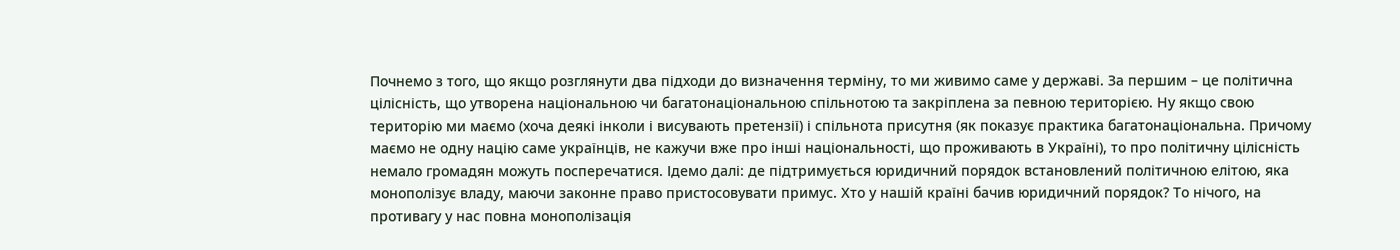Почнемо з того, що якщо розглянути два підходи до визначення терміну, то ми живимо саме у державі. За першим – це політична цілісність, що утворена національною чи багатонаціональною спільнотою та закріплена за певною територією. Ну якщо свою територію ми маємо (хоча деякі інколи і висувають претензії) і спільнота присутня (як показує практика багатонаціональна. Причому маємо не одну націю саме українців, не кажучи вже про інші національності, що проживають в Україні), то про політичну цілісність немало громадян можуть посперечатися. Ідемо далі: де підтримується юридичний порядок встановлений політичною елітою, яка монополізує владу, маючи законне право пристосовувати примус. Хто у нашій країні бачив юридичний порядок? То нічого, на противагу у нас повна монополізація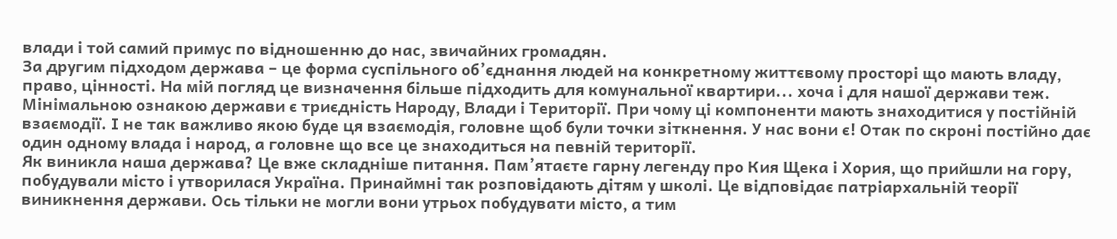влади і той самий примус по відношенню до нас, звичайних громадян.
За другим підходом держава – це форма суспільного об’єднання людей на конкретному життєвому просторі що мають владу, право, цінності. На мій погляд це визначення більше підходить для комунальної квартири... хоча і для нашої держави теж.
Мінімальною ознакою держави є триєдність Народу, Влади і Території. При чому ці компоненти мають знаходитися у постійній взаємодії. І не так важливо якою буде ця взаємодія, головне щоб були точки зіткнення. У нас вони є! Отак по скроні постійно дає один одному влада і народ, а головне що все це знаходиться на певній території.
Як виникла наша держава? Це вже складніше питання. Пам’ятаєте гарну легенду про Кия Щека і Хория, що прийшли на гору, побудували місто і утворилася Україна. Принаймні так розповідають дітям у школі. Це відповідає патріархальній теорії виникнення держави. Ось тільки не могли вони утрьох побудувати місто, а тим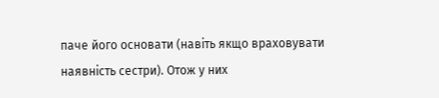паче його основати (навіть якщо враховувати наявність сестри). Отож у них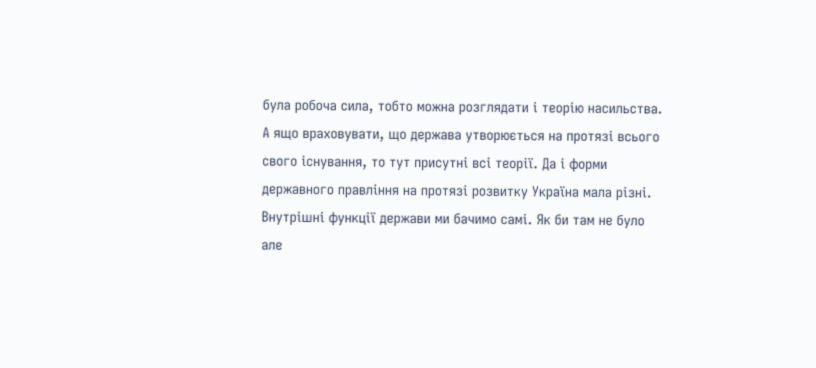була робоча сила, тобто можна розглядати і теорію насильства. А ящо враховувати, що держава утворюється на протязі всього свого існування, то тут присутні всі теорії. Да і форми державного правління на протязі розвитку Україна мала різні.
Внутрішні функції держави ми бачимо самі. Як би там не було але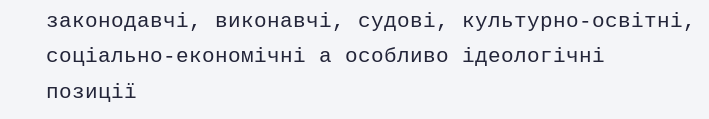законодавчі, виконавчі, судові, культурно-освітні, соціально-економічні а особливо ідеологічні позиції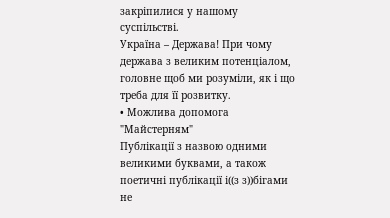закріпилися у нашому суспільстві.
Україна – Держава! При чому держава з великим потенціалом, головне щоб ми розуміли, як і що треба для її розвитку.
• Можлива допомога "Майстерням"
Публікації з назвою одними великими буквами, а також поетичні публікації і((з з))бігами
не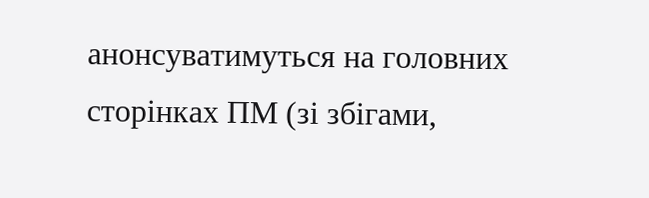анонсуватимуться на головних сторінках ПМ (зі збігами,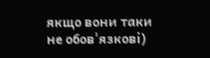якщо вони таки не обов'язкові)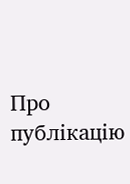Про публікацію